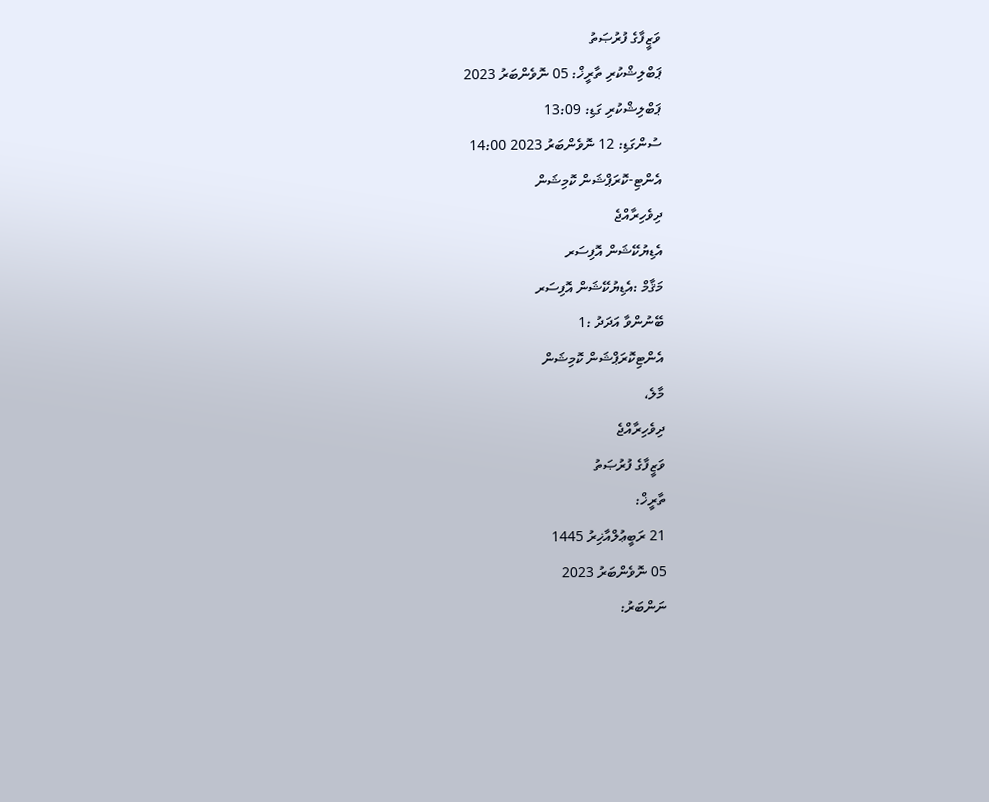ވަޒީފާގެ ފުރުޞަތު
ޕަބްލިޝްކުރި ތާރީޚް: 05 ނޮވެންބަރު 2023
ޕަބްލިޝްކުރި ގަޑި: 13:09
ސުންގަޑި: 12 ނޮވެންބަރު 2023 14:00
އެންޓި-ކޮރަޕްޝަން ކޮމިޝަން
ދިވެހިރާއްޖެ
އެޑިޔުކޭޝަން އޮފިސަރ
މަޤާމް :އެޑިޔުކޭޝަން އޮފިސަރ
ބޭނުންވާ އަދަދު :1
އެންޓިކޮރަޕްޝަން ކޮމިޝަން
މާލެ،
ދިވެހިރާއްޖެ
ވަޒީފާގެ ފުރުޞަތު
ތާރީޚް:
21 ރަބީޢުލްއާޚިރު 1445
05 ނޮވެންބަރު 2023
ނަންބަރު: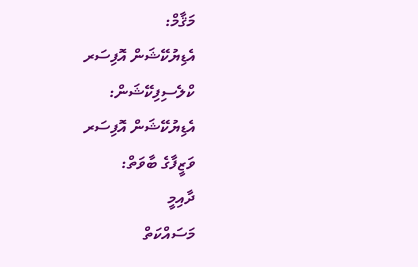މަޤާމް:
އެޑިޔުކޭޝަން އޮފިސަރ
ކްލެސިފިކޭޝަން:
އެޑިޔުކޭޝަން އޮފިސަރ
ވަޒީފާގެ ބާވަތް:
ދާއިމީ
މަސައްކަތް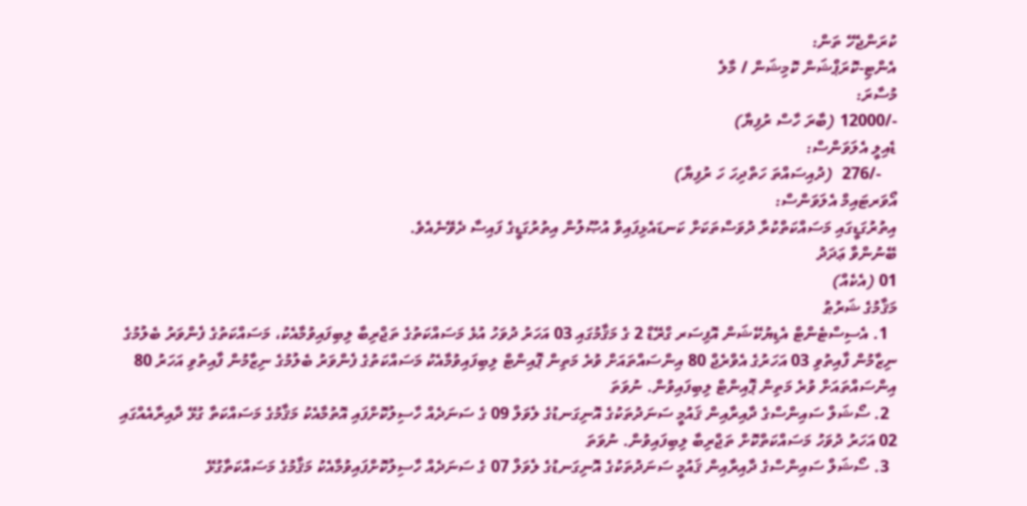ކުރަންޖެހޭ ތަން:
އެންޓި-ކޮރަޕްޝަން ކޮމިޝަން / މާލެ
މުސާރަ:
-/12000 (ބާރަ ހާސް ރުފިޔާ)
ޑެއިލީ އެލަވަންސް:
    -/276  (ދުއިސައްތަ ހަތްދިހަ ހަ ރުފިޔާ)
އޯވަރޓައިމް އެލަވަންސް:
އިތުރުގަޑީގައި މަސައްކަތްކުރާ ދުވަސްތަކަށް ކަނޑައެޅިފައިވާ އުޞޫލުން އިތުރުގަޑީގެ ފައިސާ ދެވޭނެއެވެ.
ބޭނުންވާ ޢަދަދު
01 (އެކެއް)
މަޤާމުގެ ޝަރުޠު
  1. އެސިސްޓެންޓް އެޑިޔުކޭޝަން އޮފިސަރ ގްރޭޑް 2 ގެ މަޤާމުގައި 03 އަހަރު ދުވަހު އުޅެ މަސައްކަތުގެ ތަޖްރިބާ ލިބިފައިވުމާއެކު، މަސައްކަތުގެ ފެންވަރު ބެލުމުގެ ނިޒާމުން ފާއިތުވި 03 އަހަރުގެ އެވްރެޖް 80 އިންސައްތައަށް ވުރެ މަތިން ޕޮއިންޓް ލިބިފައިވުމާއެކު މަސައްކަތުގެ ފެންވަރު ބެލުމުގެ ނިޒާމުން ފާއިތުވި އަހަރު 80 އިންސައްތައަށް ވުރެ މަތިން ޕޮއިންޓް ލިބިފައިވުން. ނުވަތަ
  2. ސޯޝަލް ސައިންސްގެ ދާއިރާއިން ޤައުމީ ސަނަދުތަކުގެ އޮނިގަނޑުގެ ލެވަލް 09 ގެ ސަނަދެއް ހާސިލުކޮށްފައި އޮތުމާއެކު މަޤާމުގެ މަސައްކަތާ ގުޅޭ ދާއިރާއެއްގައި 02 އަހަރު ދުވަހު މަސައްކަތްކޮށް ތަޖްރިބާ ލިބިފައިވުން. ނުވަތަ
  3. ސޯޝަލް ސައިންސްގެ ދާއިރާއިން ޤައުމީ ސަނަދުތަކުގެ އޮނިގަނޑުގެ ލެވަލް 07 ގެ ސަނަދެއް ހާސިލުކޮށްފައިވުމާއެކު މަޤާމުގެ މަސައްކަތާގުޅޭ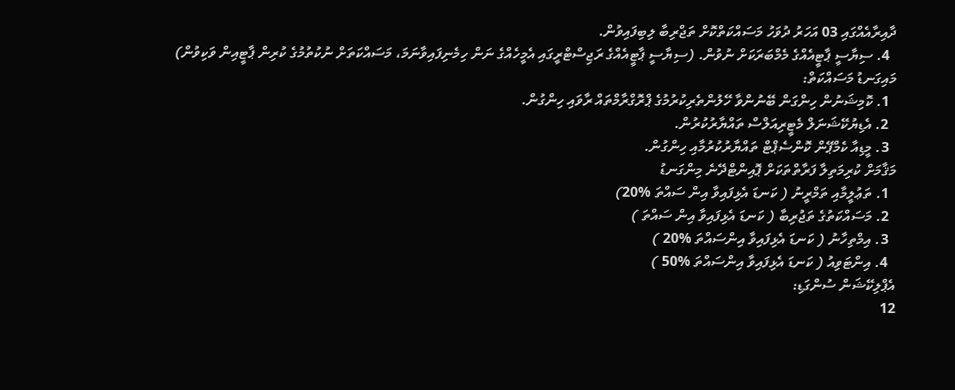ދާއިރާއެއްގައި 03 އަހަރު ދުވަހު މަސައްކަތްކޮށް ތަޖްރިބާ ލިބިފައިވުން.
  4. ސިޔާސީ ޕާޓީއެއްގެ މެމްބަރަކަށް ނުވުން. (ސިޔާސީ ޕާޓީއެއްގެ ރަޖިސްޓްރީގައި އެމީހެއްގެ ނަން ހިމެނިފައިވާނަމަ، މަސައްކަތަށް ނުކުތުމުގެ ކުރިން ޕާޓީއިން ވަކިވުން)
މައިގަނޑު މަސައްކަތް:
  1. ކޮމިޝަނުން ހިންގަން ބޭނުންވާ ހޭލުންތެރިކުރުމުގެ ޕްރޮގްރާމްތައް ރާވައި ހިންގުން.
  2. އެޑިޔުކޭޝަނަލް މެޓީރިއަލްސް ތައްޔާރުކުރުން.
  3. މީޑިއާ ކެމްޕޭން ކޮންސެޕްޓް ތައްޔާރުކުރުމާއި ހިންގުން.
މަޤާމަށް ކުރިމަތިލާ ފަރާތްތަކަށް ޕޮއިންޓްދޭނެ މިންގަނޑު
  1. ތަޢުލީމާއި ތަމްރީނު ( ކަނޑަ އެޅިފައިވާ އިން ސައްތަ %20)
  2. މަސައްކަތުގެ ތަޖުރިބާ ( ކަނޑަ އެޅިފައިވާ އިން ސައްތަ )
  3. އިމްތިހާނު ( ކަނޑަ އެޅިފައިވާ އިންސައްތަ %20 )
  4. އިންޓަވިއު ( ކަނޑަ އެޅިފައިވާ އިންސައްތަ %50 )
އެޕްލިކޭޝަން ސުންގަޑި:
12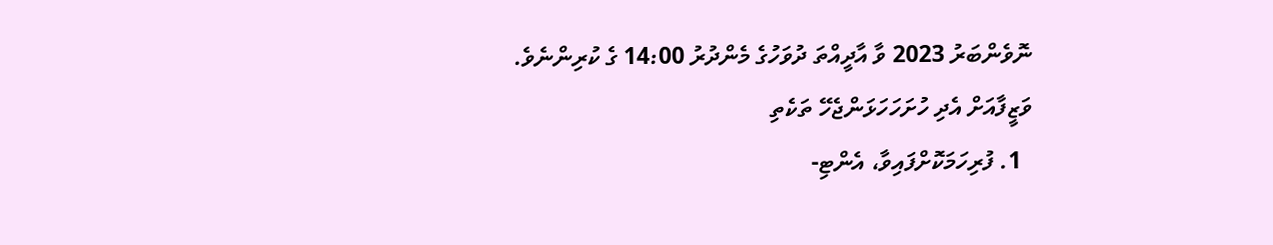ނޮވެންބަރު 2023 ވާ އާދީއްތަ ދުވަހުގެ މެންދުރު 14:00 ގެ ކުރިންނެވެ.
ވަޒީފާއަށް އެދި ހުށަހަހަޅަންޖެހޭ ތަކެތި
  1. ފުރިހަމަކޮށްފައިވާ، އެންޓި-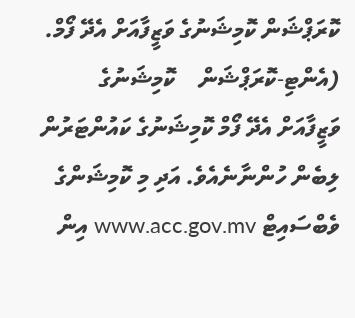ކޮރަޕްޝަން ކޮމިޝަނުގެ ވަޒީފާއަށް އެދޭ ފޯމް. (އެންޓި-ކޮރަޕްޝަން    ކޮމިޝަނުގެ ވަޒީފާއަށް އެދޭ ފޯމް ކޮމިޝަނުގެ ކައުންޓަރުން ލިބެން ހުންނާނެއެވެ. އަދި މި ކޮމިޝަންގެ ވެބްސައިޓް www.acc.gov.mv އިން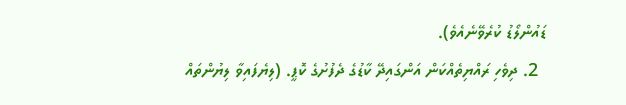ޑައުންލޯޑު ކުރެވޭނެއެވެ).
  2. ދިވެހި ރައްޔިތެއްކަން އަންގައިދޭ ކާޑުގެ ދެފުށުގެ ކޮޕީ. (ލިޔެފައިވާ ލިޔުންތައް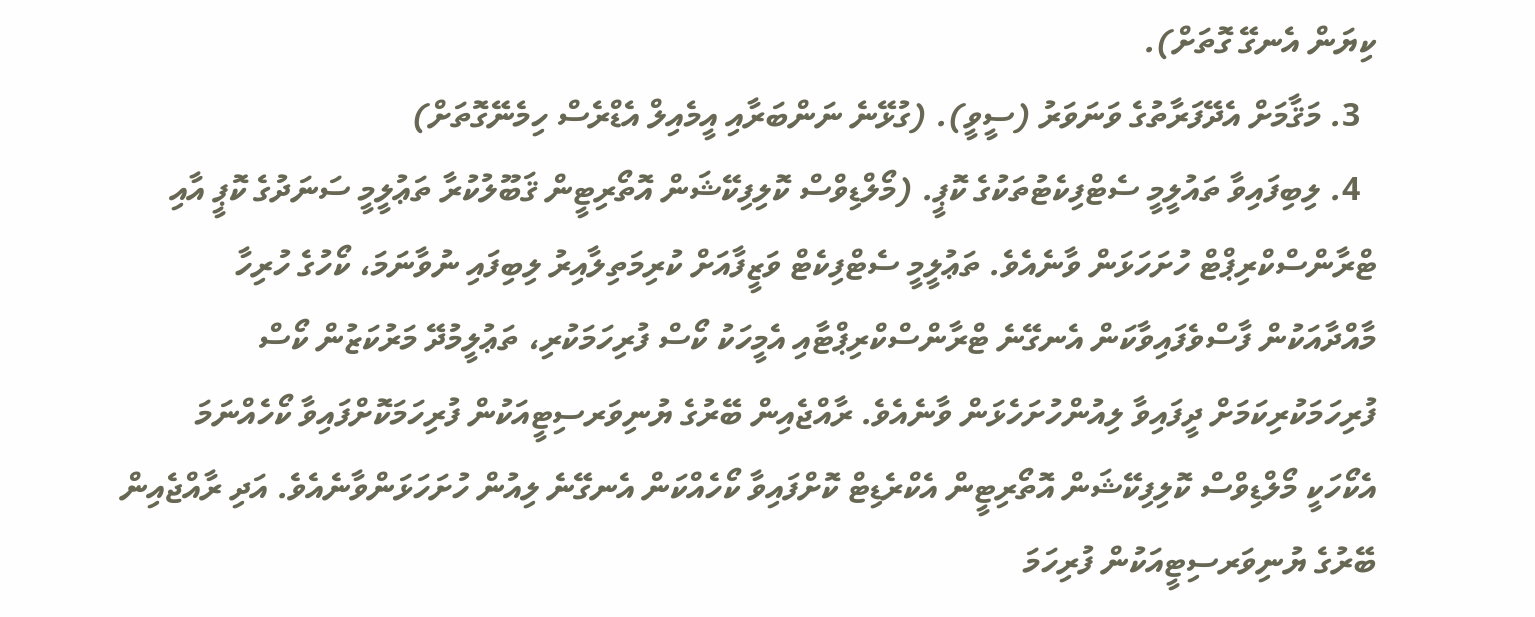ކިޔަން އެނގޭ ގޮތަށް).
  3. މަޤާމަށް އެދޭފަރާތުގެ ވަނަވަރު (ސީވީ). (ގުޅޭނެ ނަންބަރާއި އީމެއިލް އެޑްރެސް ހިމެނޭގޮތަށް)
  4. ލިބިފައިވާ ތައުލީމީ ސެޓްފިކެޓުތަކުގެ ކޮޕީ. (މޯލްޑިވްސް ކޮލިފިކޭޝަން އޮތޯރިޓީން ޤަބޫލުކުރާ ތަޢުލީމީ ސަނަދުގެ ކޮޕީ އާއި ޓްރާންސްކްރިޕްޓް ހުށަހަޅަން ވާނެއެވެ. ތަޢުލީމީ ސެޓްފިކެޓް ވަޒީފާއަށް ކުރިމަތިލާއިރު ލިބިފައި ނުވާނަމަ، ކޯހުގެ ހުރިހާ މާއްދާއަކުން ފާސްވެފައިވާކަން އެނގޭނެ ޓްރާންސްކްރިޕްޓާއި އެމީހަކު ކޯސް ފުރިހަމަކުރި، ތަޢުލީމުދޭ މަރުކަޒުން ކޯސް ފުރިހަމަކުރިކަމަށް ދީފައިވާ ލިއުންހުށަހެޅަން ވާނެއެވެ. ރާއްޖެއިން ބޭރުގެ ޔުނިވަރސިޓީއަކުން ފުރިހަމަކޮށްފައިވާ ކޯހެއްނަމަ އެކޯހަކީ މޯލްޑިވްސް ކޮލިފިކޭޝަން އޮތޯރިޓީން އެކްރެޑިޓް ކޮށްފައިވާ ކޯހެއްކަން އެނގޭނެ ލިއުން ހުށަހަޅަންވާނެއެވެ. އަދި ރާއްޖެއިން ބޭރުގެ ޔުނިވަރސިޓީއަކުން ފުރިހަމަ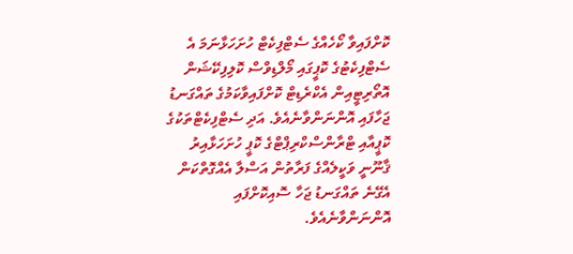ކޮށްފައިވާ ކޯހެއްގެ ސެޓްފިކެޓް ހުށަހަޅާނަމަ އެ ސެޓްފިކެޓުގެ ކޮޕީގައި މޯލްޑިވްސް ކޮލިފިކޭޝަން އޮތޯރިޓީއިން އެކްރެޑިޓް ކޮށްފައިވާކަމުގެ ތައްގަނޑު ޖަހާފައި އޮންނަންވާނެއެވެ. އަދި ސެޓްފިކެޓްތަކުގެ ކޮޕީއާއި ޓްރާންސްކްރިޕްޓްގެ ކޮޕީ ހުށަހަޅާއިރު ޤާނޫނީ ވަކީލެއްގެ ފަރާތުން އަސްލާ އެއްގޮތްކަން އެގޭނެ ތައްގަނޑު ޖަހާ ސޮއިކޮށްފައި އޮންނަންވާނެއެވެ.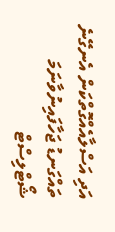އަދި އަސްލާއެއްގޮތްކަން އެނގޭނެ ތައްގަނޑު ޖަހާފައިނުވާނަމަ ޝޯޓްލިސްޓް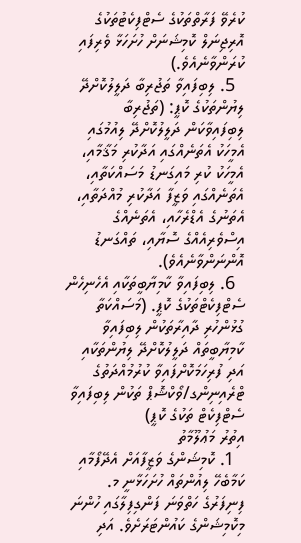ކުރެވޭ ފަރާތްތަކުގެ ސެޓްފިކެޓުތަކުގެ އޮރިޖިނަލް ކޮމިޝަނަށް ހުށަހަޅާ ވެރިފައި ކުރަންވާނެއެވެ.)
  5. ލިބިފައިވާ ތަޖުރިބާ ދަލީލުކޮށްދޭ ލިޔުންތަކުގެ ކޮޕީ: (ތަޖުރިބާ ލިބިފައިވާކަން ދަލީލުކޮށްދޭ ލިއުމުގައި އެމީހަކު އެތަނެއްގައި އަދާކުރި މަޤާމާއި، އެމީހަކު ކުރި މައިގަނޑު މަސައްކަތާއި، އެތަނެއްގައި ވަޒީފާ އަދާކުރި މުއްދަތާއި، އެތަނުގެ އެޑްރެހާއި، އެތަނެއްގެ އިސްވެރިއެއްގެ ސޮޔާއި، ތައްގަނޑު އޮންނަންވާނެއެވެ).
  6. ލިބިފައިވާ ކާމިޔާބީތަކާއި އެހެނިހެން ސެޓްފިކެޓްތަކުގެ ކޮޕީ. (މަސައްކަތާ ގުޅުންހުރި ދާއިރާތަކުން ލިބިފައިވާ ކާމިޔާބީތައް ދަލީލުކޮށްދޭ ލިޔުންތަކާއި އަދި ފުރިހަމަކޮށްފައިވާ ކުރުމުއްދަތުގެ ޓްރެއިނިންގ/ވޯކްޝޮޕް ތަކުން ލިބިފައިވާ ސެޓްފިކެޓް ތަކުގެ ކޮޕީ)
އިތުރު މަޢުލޫމާތު
  1. ކޮމިޝަންގެ ވަޒީފާއަށް އެދޭފޯމާއި ކަމާބެހޭ ލިއުންތައް ހުށަހަޅާނީ މ. ފިނިފަރުގެ ހަތްވަނަ ފަންގިފިލާގައި ހުންނަ މިކޮމިޝަންގެ ކައުންޓަރަށެވެ. އަދި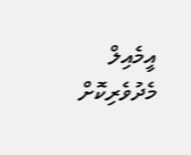އީމެއިލް މެދުވެރިކޮށް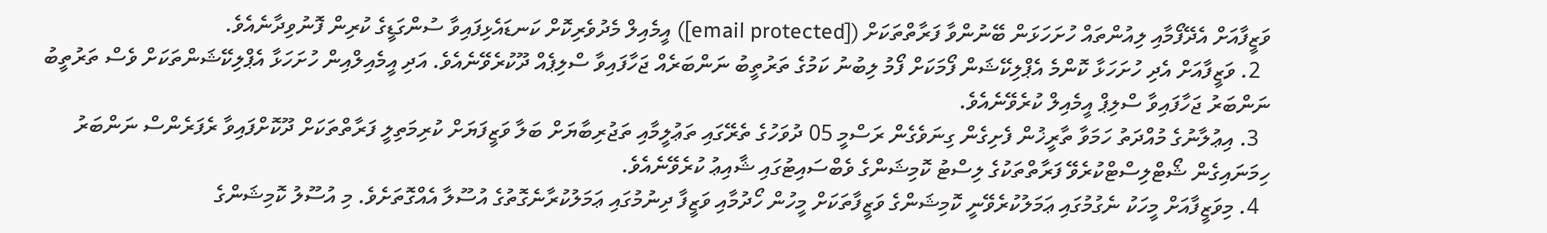ވަޒީފާއަށް އެދޭފޯމާއި ލިއުންތައް ހުށަހަޅަން ބޭނުންވާ ފަރާތްތަކަށް ([email protected]) އީމެއިލް މެދުވެރިކޮށް ކަނޑައެޅިފައިވާ ސުންގަޑީގެ ކުރިން ފޮނުވިދާނެއެވެ.
  2. ވަޒީފާއަށް އެދި ހުށަހަޅާ ކޮންމެ އެޕްލިކޭޝަން ފޯމަކަށް ފޯމު ލިބުނު ކަމުގެ ތަރުތީބު ނަންބަރެއް ޖަހާފައިވާ ސްލިޕެއް ދޫކުރެވޭނެއެވެ. އަދި އީމެއިލްއިން ހުށަހަޅާ އެޕްލިކޭޝަންތަކަށް ވެސް ތަރުތީބު ނަންބަރު ޖަހާފައިވާ ސްލިޕް އީމެއިލް ކުރެވޭނެއެވެ.
  3. އިޢުލާނުގެ މުއްދަތު ހަމަވާ ތާރީޚުން ފެށިގެން ގިނަވެގެން ރަސްމީ 05 ދުވަހުގެ ތެރޭގައި ތަޢުލީމާއި ތަޖުރިބާޔަށް ބަލާ ވަޒީފަޔަށް ކުރިމަތިލީ ފަރާތްތަކަށް ދޫކޮށްފައިވާ ރެފަރެންސް ނަންބަރު ހިމަނައިގެން ޝޯޓްލިސްޓްކުރެވޭ ފަރާތްތަކުގެ ލިސްޓު ކޮމިޝަންގެ ވެބްސައިޓުގައި ޝާއިޢު ކުރެވޭނެއެވެ.
  4. މިވަޒީފާއަށް މީހަކު ނެގުމުގައި ޢަމަލުކުރެވޭނީ ކޮމިޝަންގެ ވަޒީފާތަކަށް މީހުން ހޯދުމާއި ވަޒީފާ ދިނުމުގައި ޢަމަލުކުރާނެގޮތުގެ އުސޫލާ އެއްގޮތަށެވެ. މި އުސޫލު ކޮމިޝަންގެ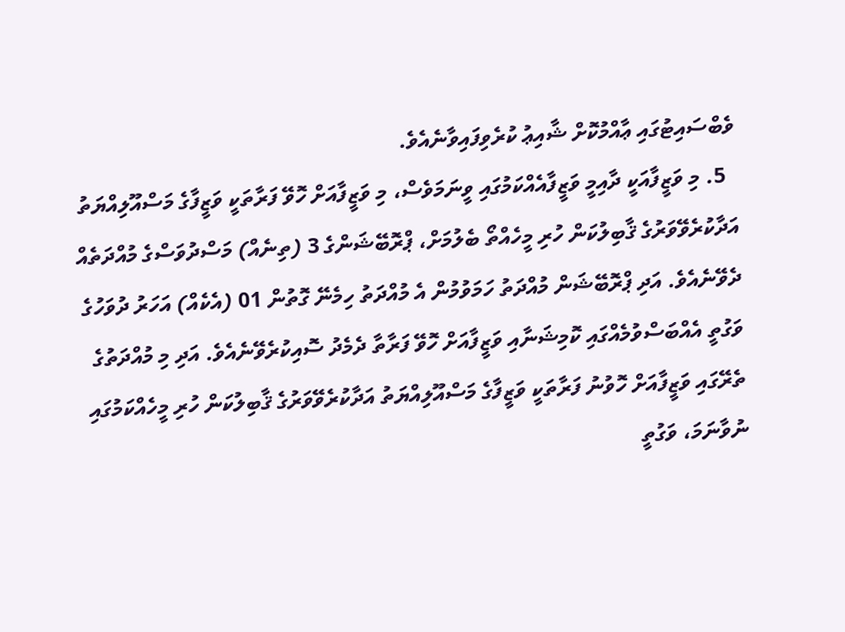ވެބްސައިޓުގައި ޢާއްމުކޮށް ޝާއިޢު ކުރެވިފައިވާނެއެވެ.
  5. މި ވަޒީފާއަކީ ދާއިމީ ވަޒީފާއެއްކަމުގައި ވީނަމަވެސް، މި ވަޒީފާއަށް ހޮވޭ ފަރާތަކީ ވަޒީފާގެ މަސްއޫލިއްޔަތު އަދާކުރެވޭވަރުގެ ޤާބިލުކަން ހުރި މީހެއްތޯ ބެލުމަށް، ޕްރޮބޭޝަންގެ 3 (ތިނެއް) މަސްދުވަސްގެ މުއްދަތެއް ދެވޭނެއެވެ. އަދި ޕްރޮބޭޝަން މުއްދަތު ހަމަވުމުން އެ މުއްދަތު ހިމެނޭ ގޮތުން 01 (އެކެއް) އަހަރު ދުވަހުގެ ވަގުތީ އެއްބަސްވުމެއްގައި ކޮމިޝަނާއި ވަޒީފާއަށް ހޮވޭ ފަރާތާ ދެމެދު ސޮއިކުރެވޭނެއެވެ. އަދި މި މުއްދަތުގެ ތެރޭގައި ވަޒީފާއަށް ހޮވުނު ފަރާތަކީ ވަޒީފާގެ މަސްއޫލިއްޔަތު އަދާކުރެވޭވަރުގެ ޤާބިލުކަން ހުރި މީހެއްކަމުގައި ނުވާނަމަ، ވަގުތީ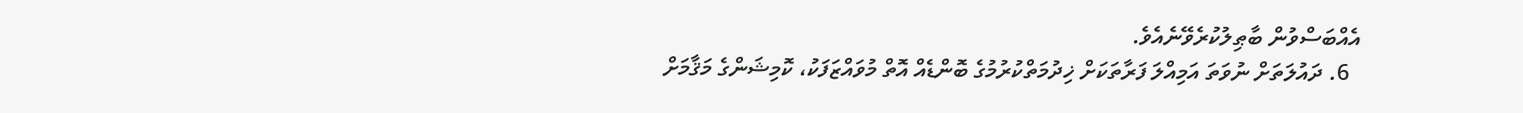އެއްބަސްވުން ބާޠިލުކުރެވޭނެއެވެ.
  6. ދައުލަތަށް ނުވަތަ އަމިއްލަ ފަރާތަކަށް ޚިދުމަތްކުރުމުގެ ބޮންޑެއް އޮތް މުވައްޒަފަކު، ކޮމިޝަންގެ މަޤާމަށް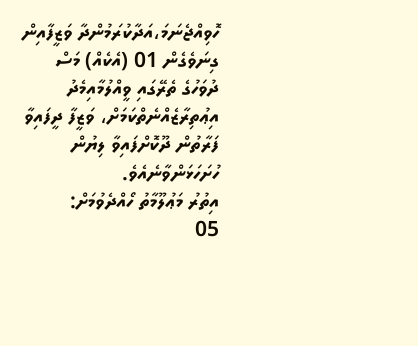ހޮވިއްޖެނަމަ،އަދާކުރަމުންދާ ވަޒީފާއިން ގިނަވެގެން 01 (އެކެއް) މަސް ދުވަހުގެ ތެރޭގައި ވީއްލުމާއިމެދު އިޢުތިރާޒެއްނެތްކަމަށް، ވަޒީފާ ދީފައިވާ ފަރާތުން ދޫކޮށްފައިވާ ލިޔުން ހުށަހަޅަންވާނެއެވެ.
އިތުރު މަޢުލޫމާތު ހޯއްދެވުމަށް:
05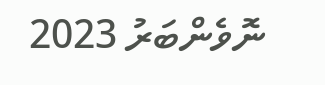ނޮވެންބަރު 2023